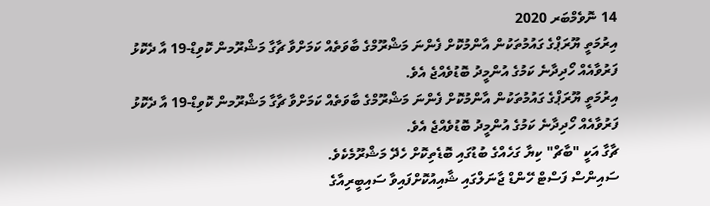14 ނޮވެމްބަރ 2020
އިރުމަތީ ޔޫރަޕްގެ ގައުމުތަކުން އާންމުކޮށް ފެންނަ މަޝްރޫމްގެ ބާވަތެއް ކަމަށްވާ ޗާގާ މަޝްރޫމން ކޮވިޑް-19 އާ ދެކޮޅު ފަރުވާއެއް ހޯދިދާނެ ކަމުގެ އުންމީދު ބޮޑުވެއްޖެ އެވެ.
އިރުމަތީ ޔޫރަޕްގެ ގައުމުތަކުން އާންމުކޮށް ފެންނަ މަޝްރޫމްގެ ބާވަތެއް ކަމަށްވާ ޗާގާ މަޝްރޫމން ކޮވިޑް-19 އާ ދެކޮޅު ފަރުވާއެއް ހޯދިދާނެ ކަމުގެ އުންމީދު ބޮޑުވެއްޖެ އެވެ.
ޗާގާ އަކީ "ބާޗް" ކިޔާ ގަހެއްގެ ބުޑުގައި ބޮޑެތިކޮށް ހެދޭ މަޝްރޫމެކެވެ.
ސައިންސް ފަސްޓް ހޭންޑް ޖާނަލްގައި ޝާއިއުކޮށްފައިވާ ސައިބީރިއާގެ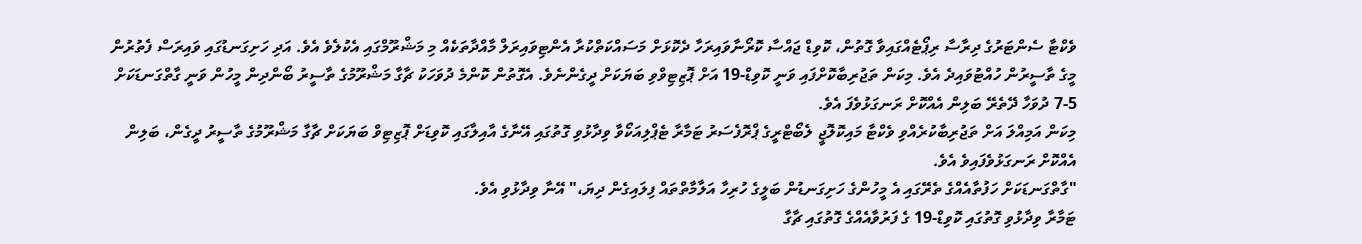ވެކްޓާ ސެންޓަރުގެ ދިރާސާ ރިޕޯޓެއްގައިވާ ގޮތުން، ކޮވިޑް ޖައްސާ ކޮރޯނާވައިރަހާ ދެކޮޅަށް މަސައްކަތްކުރާ އެންޓިވައިރަލް މާއްދާތަކެއް މި މަޝްރޫމްގައި އެކުލެވެ އެވެ. އަދި ހަށިގަނޑުގައި ވައިރަސް ފެތުރުން މީގެ ތާސީރުން ހުއްޓުވައިދެ އެވެ. މިކަން ތަޖުރިބާކޮށްފައި ވަނީ ކޮވިޑް-19 އަށް ޕޮޒިޓިވްވި ބަޔަކަށް ދީގެންނެވެ. އެގޮތުން ކޮންމެ ދުވަހަކު ޗާގާ މަޝްރޫމުގެ ތާސީރު ބޯންދިން މީހުން ވަނީ ގާތްގަނޑަކަށް 5-7 ދުވަހާ ދޭތެރޭ ބަލިން އެއްކޮށް ރަނގަޅުވެފަ އެވެ.
މިކަން އަމިއްލަ އަށް ތަޖުރިބާކުރެއްވި ވެކްޓާ މައިކޮލޮޖީ ލެބޯޓްރީގެ ޕްރޮފެސަރު ޓަމާރާ ޓެޕްލިއަކޯވާ ވިދާޅުވި ގޮތުގައި އޭނާގެ އާއިލާގައި ކޮވިޑަށް ޕޮޒިޓިވް ބަޔަކަށް ޗާގާ މަޝްރޫމުގެ ތާސީރު ދީގެން، ބަލިން އެއްކޮށް ރަނގަޅުވެފައިވެ އެވެ.
"ގާތްގަނޑަކަށް ހަފުތާއެއްގެ ތެރޭގައި އެ މީހުންގެ ހަށިގަނޑުން ބަލީގެ ހުރިހާ އަލާމާތްތައް ފިލައިގެން ދިޔަ،" އޭނާ ވިދާޅުވި އެވެ.
ޓަމާރާ ވިދާޅުވި ގޮތުގައި ކޮވިޑް-19 ގެ ފަރުވާއެއްގެ ގޮތުގައި ޗާގާ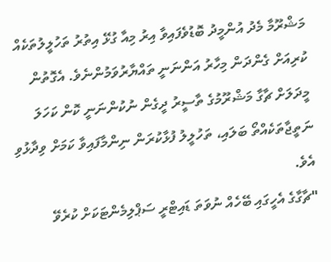މަޝްރޫމާ މެދު އުންމީދު ބޮޑުވެފައިވާ އިރު މިއާ ގުޅޭ އިތުރު ތަހުލީލުތަކެއް ކުރިއަށް ގެންދަން މިހާރު އަންނަނީ ތައްޔާރުވަމުންނެވެ. އެގޮތުން މީދަލަށް ޗާގާ މަޝްރޫމުގެ ތާސީރު ދީގެން ނުކުންނަނީ ކޮން ކަހަލަ ނަތީޖާތަކެއްތޯ ބަލައި، ތަހުލީލު ފުޅާކުރަން ނިންމާފައިވާ ކަމަށް ވިދާޅުވި އެވެ.
"ޗާގާގެ އެހީގައި ބޭހެއް ނުވަތަ ޑައިޓްރީ ސަޕްލިމެންޓަކަށް ކުރެވޭ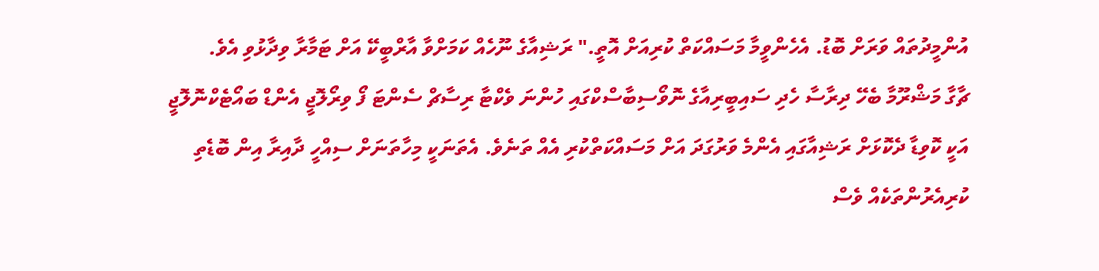އުންމީދުތައް ވަރަށް ބޮޑު. އެހެންވީމާ މަސައްކަތް ކުރިއަށް އޮތީ." ރަޝިއާގެ ނޫހެއް ކަމަށްވާ އާރްބީކޭ އަށް ޓަމާރާ ވިދާޅުވި އެވެ.
ޗާގާ މަޝްރޫމާ ބެހޭ ދިރާސާ ހެދި ސައިބީރިއާގެ ނޮވޯސިބާސްކްގައި ހުންނަ ވެކްޓާ ރިސާޗް ސެންޓަ ފޯ ވިރޯލޮޖީ އެންޑް ބައޯޓެކްނޮލޮޖީ އަކީ ކޮވިޑާ ދެކޮޅަށް ރަޝިއާގައި އެންމެ ވަރުގަދަ އަށް މަސައްކަތްކުރި އެއް ތަނެވެ. އެތަނަކީ މިހާތަނަށް ސިއްހީ ދާއިރާ އިން ބޮޑެތި ކުރިއެރުންތަކެއް ވެސް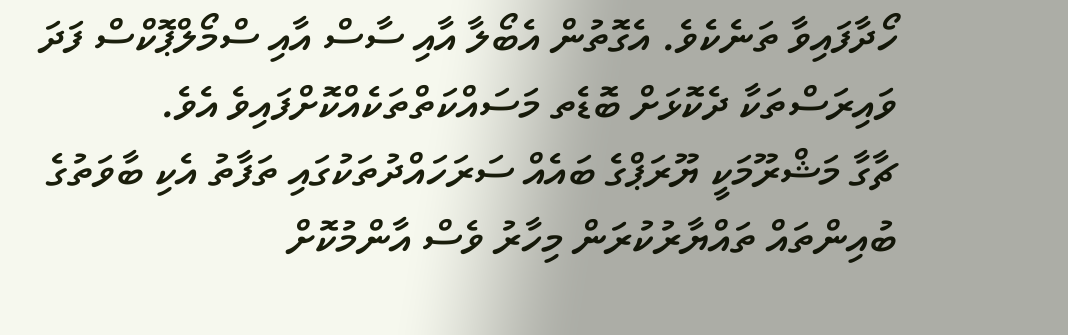ހޯދާފައިވާ ތަނެކެވެ. އެގޮތުން އެބޯލާ އާއި ސާސް އާއި ސްމޯލްޕޮކްސް ފަދަ ވައިރަސްތަކާ ދެކޮޅަށް ބޮޑެތ މަސައްކަތްތަކެއްކޮށްފައިވެ އެވެ.
ޗާގާ މަޝްރޫމަކީ ޔޫރަޕްގެ ބައެއް ސަރަހައްދުތަކުގައި ތަފާތު އެކި ބާވަތުގެ ބުއިންތައް ތައްޔާރުކުރަން މިހާރު ވެސް އާންމުކޮށް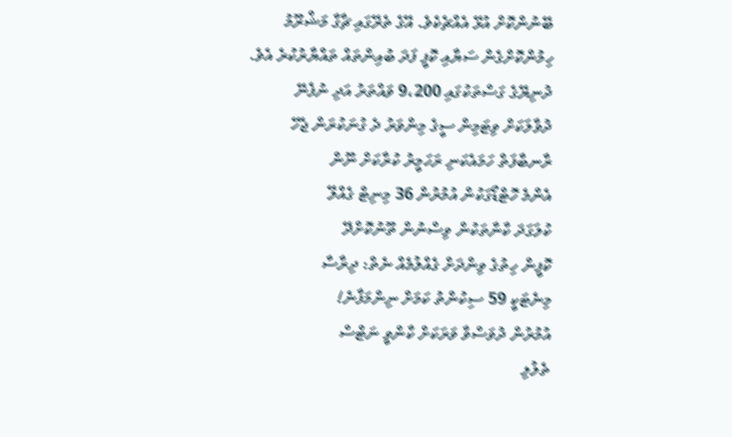ބޭނުންކޮށް އުޅޭ އެއްޗެކެވެ. އޭގެ ތެރޭގައި ޗާގާ މަޝްރޫމު ހިމުންކޮށްގެން ސަޔާއި ކޮފީ ފަދަ ބުއިންތައް ތައްޔާރުކުރެ އެވެ.
ދުނިޔޭގެ ގަސްތަކުގައި 9،200 ވައްތަރު އަދި ނުފެނޭ
ދުވާލަކަށް ވިޓަމިން ސީގެ މިންވަރު ދެ ގުނަކުރަން ޖެހޭ
ރާނބާފަތް ހަމައެކަނި ރަހަމީރު ކުރާކަށް ނޫން
އެންމެ ހޮޓްޑޯގަކުން އުމުރުން 36 މިނިޓް ގެއްލޭ
ކުލަގަދަ ކާނާތަކުން ވިސްނުން ތޫނުކޮށްދޭ
ކޮފީން ހިތުގެ ވިންދަށް ގެއްލުމެއް ނެތް: ދިރާސާ
މިނެޓަކީ 59 ސިކުންތު ކަމަށް ނިންމަފާނެ!
އުމުރުން ދުވަސްވާ ވަރަކަށް ކާންވީ ނަޓްސް
ތެލުލި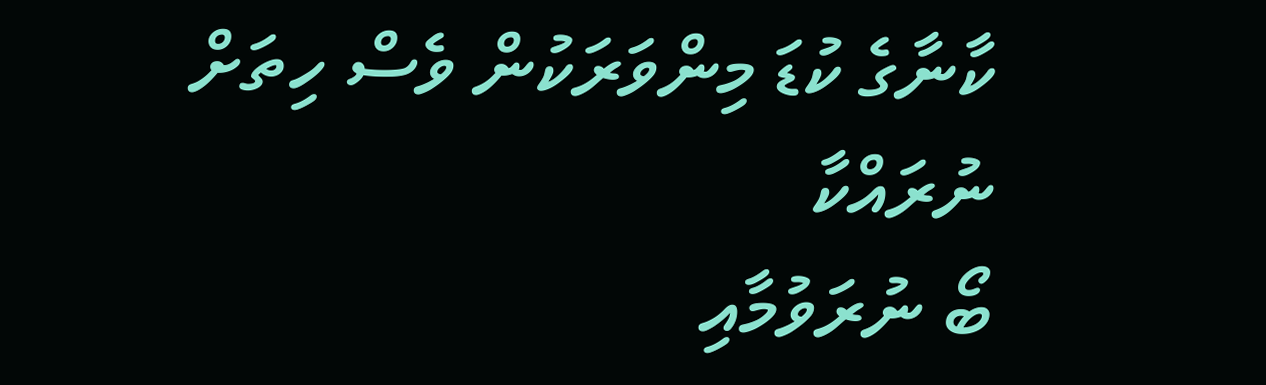ކާނާގެ ކުޑަ މިންވަރަކުން ވެސް ހިތަށް ނުރައްކާ
ބޯ ނުރަވުމާއި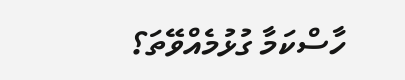ހާސްކަމާ ގުޅުމެއްވޭތަ؟